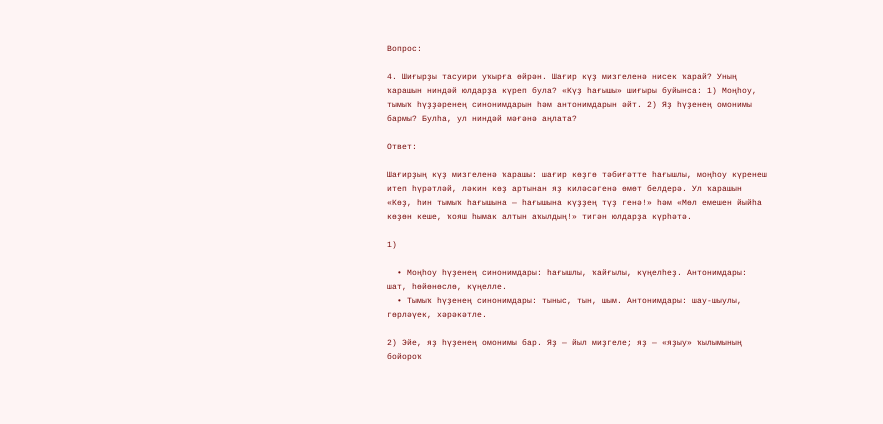Вопрос:

4. Шиғырҙы тасуири уҡырға өйрән. Шағир күҙ мизгеленә нисек ҡарай? Уның ҡарашын ниндәй юлдарҙа күреп була? «Күҙ һағышы» шиғыры буйынса: 1) Моңһоу, тымыҡ һүҙҙәренең синонимдарын һәм антонимдарын әйт. 2) Яҙ һүҙенең омонимы бармы? Булһа, ул ниндәй мәғәнә аңлата?

Ответ:

Шағирҙың күҙ мизгеленә ҡарашы: шағир көҙгө тәбиғәтте һағышлы, моңһоу күренеш итеп һүрәтләй, ләкин көҙ артынан яҙ киләсәгенә өмөт белдерә. Ул ҡарашын «Көҙ, һин тымыҡ һағышына — һағышына күҙҙең түҙ генә!» һәм «Мөл емешен йыйһа көҙөн кеше, ҡояш һымак алтын аҡылдың!» тигән юлдарҙа күрһәтә.

1)

  • Моңһоу һүҙенең синонимдары: һағышлы, ҡайғылы, күңелһеҙ. Антонимдары: шат, һөйөнөслө, күңелле.
  • Тымыҡ һүҙенең синонимдары: тыныс, тын, шым. Антонимдары: шау-шыулы, гөрләүек, хәрәкәтле.

2) Эйе, яҙ һүҙенең омонимы бар. Яҙ — йыл миҙгеле; яҙ — «яҙыу» ҡылымының бойороҡ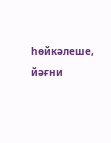һөйкәлеше, йәғни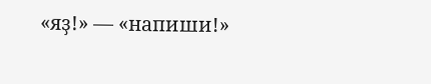«яҙ!» — «напиши!»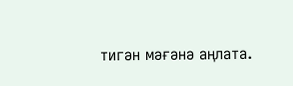тигән мәғәнә аңлата.